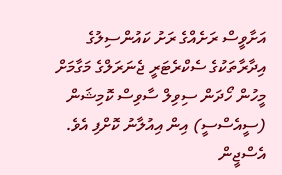އަށާވީސް ރަށެއްގެ ރަށު ކައުންސިލުގެ އިދާރާތަކުގެ ސެކްރެޓަރީ ޖެނަރަލްގެ މަގާމަށް މީހުން ހޯދަން ސިވިލް ސާވިސް ކޮމިޝަން (ސީއެސްސީ) އިން އިއުލާނު ކޮށްފި އެވެ.
އެސްޖީން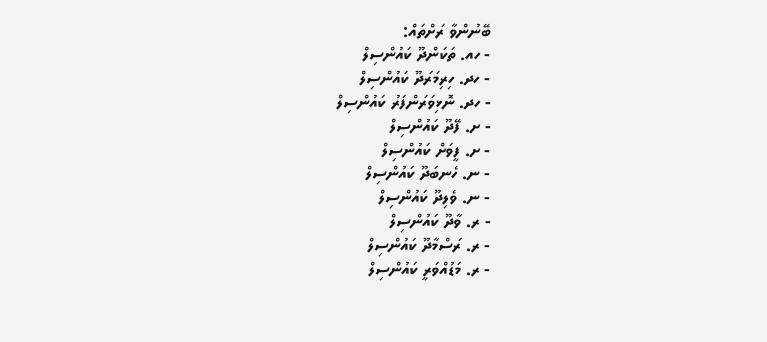ބޭނުންވާ ރަށްތައް:
- ހއ. ތަކަންދޫ ކައުންސިލް
- ހދ. ހިރިމަރަދޫ ކައުންސިލް
- ހދ. ނޮޅިވަރަންފަރު ކައުންސިލް
- ށ. ފޭދޫ ކައުންސިލް
- ށ. ފީވަށް ކައުންސިލް
- ނ. ހެނބަދޫ ކައުންސިލް
- ނ. ވެލިދޫ ކައުންސިލް
- ރ. ވާދޫ ކައުންސިލް
- ރ. ރަސްމާދޫ ކައުންސިލް
- ރ. މަޑުއްވަރީ ކައުންސިލް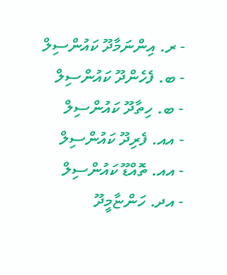- ރ. އިންނަމާދޫ ކައުންސިލް
- ބ. ފެހެންދޫ ކައުންސިލް
- ބ. ހިތާދޫ ކައުންސިލް
- އއ. ފެރިދޫ ކައުންސިލް
- އއ. ތޮއްޑޫ ކައުންސިލް
- އދ. ހަންޏާމީދޫ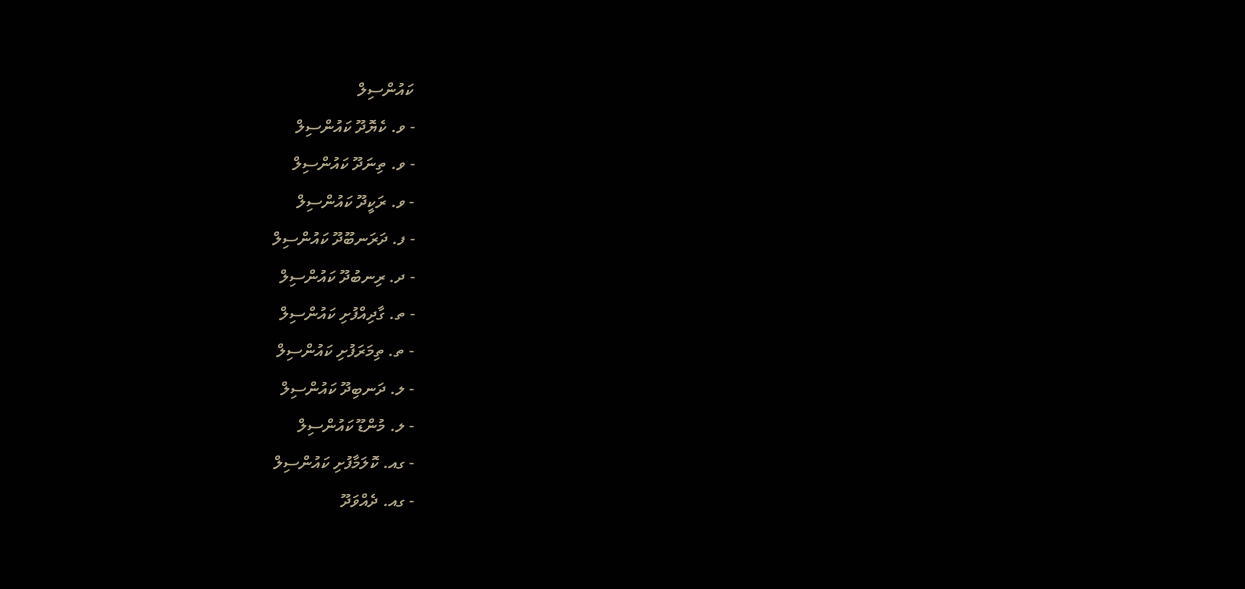ކައުންސިލް
- ވ. ކެޔޮދޫ ކައުންސިލް
- ވ. ތިނަދޫ ކައުންސިލް
- ވ. ރަކީދޫ ކައުންސިލް
- ފ. ދަރަނބޫދޫ ކައުންސިލް
- ދ. ރިނބުދޫ ކައުންސިލް
- ތ. ގާދިއްފުށި ކައުންސިލް
- ތ. ތިމަރަފުށި ކައުންސިލް
- ލ. ދަނބިދޫ ކައުންސިލް
- ލ. މުންޑޫ ކައުންސިލް
- ގއ. ކޮލަމާފުށި ކައުންސިލް
- ގއ. ދެއްވަދޫ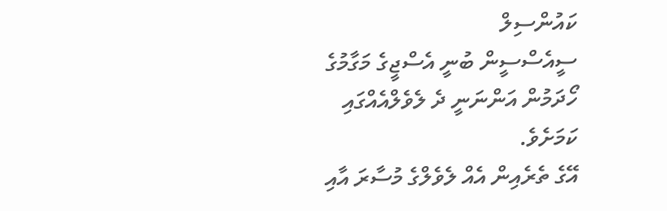ކައުންސިލް
ސީއެސްސީން ބުނީ އެސްޖީގެ މަގާމުގެ ހޯދަމުން އަންނަނީ ދެ ލެވެލްއެއްގައި ކަމަށެވެ.
އޭގެ ތެރެއިން އެއް ލެވެލްގެ މުސާރަ އާއި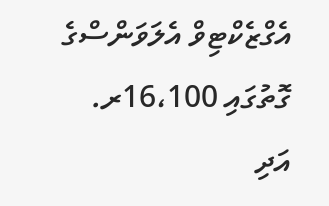އެގްޒެކްޓިވް އެލަވަންސްގެ ގޮތުގައި 16،100ރ. އަދި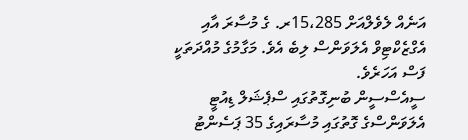އަނެއް ލެވެލްއަށް 15،285ރ. ގެ މުސާރަ އާއި އެގްޒެކްޓިވް އެލަވަންސް ލިބެ އެވެ. މަގާމުގެ މުއްދަތަކީ ފަސް އަހަރެވެ.
ސީއެސްސީން ބުނިގޮތުގައި ސްޕެޝަލް ޑިއުޓީ އެލަވަންސްގެ ގޮތުގައި މުސާރައިގެ 35 ޕަސެންޓު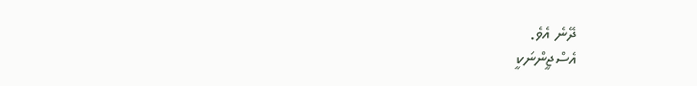ދޭނެ އެވެ.
އެސްޖީންނަކީ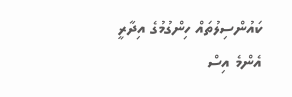ކައުންސިލުތައް ހިންގުމުގެ އިދާރީ އެންމެ އިސް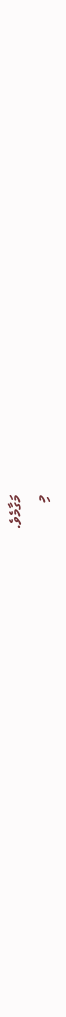މަގާމެވެ.
މި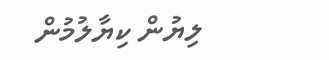ލިޔުން ކިޔާލުމުން